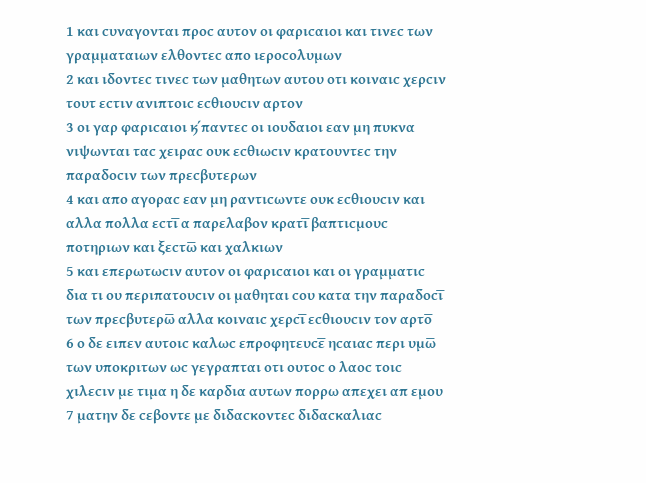1 και ϲυναγονται προϲ αυτον οι φαριϲαιοι και τινεϲ των γραμματαιων ελθοντεϲ απο ιεροϲολυμων
2 και ιδοντεϲ τινεϲ των μαθητων αυτου οτι κοιναιϲ χερϲιν τουτ εϲτιν ανιπτοιϲ εϲθιουϲιν αρτον
3 οι γαρ φαριϲαιοι ϗ παντεϲ οι ιουδαιοι εαν μη πυκνα νιψωνται ταϲ χειραϲ ουκ εϲθιωϲιν κρατουντεϲ την παραδοϲιν των πρεϲβυτερων
4 και απο αγοραϲ εαν μη ραντιϲωντε ουκ εϲθιουϲιν και αλλα πολλα εϲτι̅ α παρελαβον κρατι̅ βαπτιϲμουϲ ποτηριων και ξεϲτω̅ και χαλκιων
5 και επερωτωϲιν αυτον οι φαριϲαιοι και οι γραμματιϲ δια τι ου περιπατουϲιν οι μαθηται ϲου κατα την παραδοϲι̅ των πρεϲβυτερω̅ αλλα κοιναιϲ χερϲι̅ εϲθιουϲιν τον αρτο̅
6 ο δε ειπεν αυτοιϲ καλωϲ επροφητευϲε̅ ηϲαιαϲ περι υμω̅ των υποκριτων ωϲ γεγραπται οτι ουτοϲ ο λαοϲ τοιϲ χιλεϲιν με τιμα η δε καρδια αυτων πορρω απεχει απ εμου
7 ματην δε ϲεβοντε με διδαϲκοντεϲ διδαϲκαλιαϲ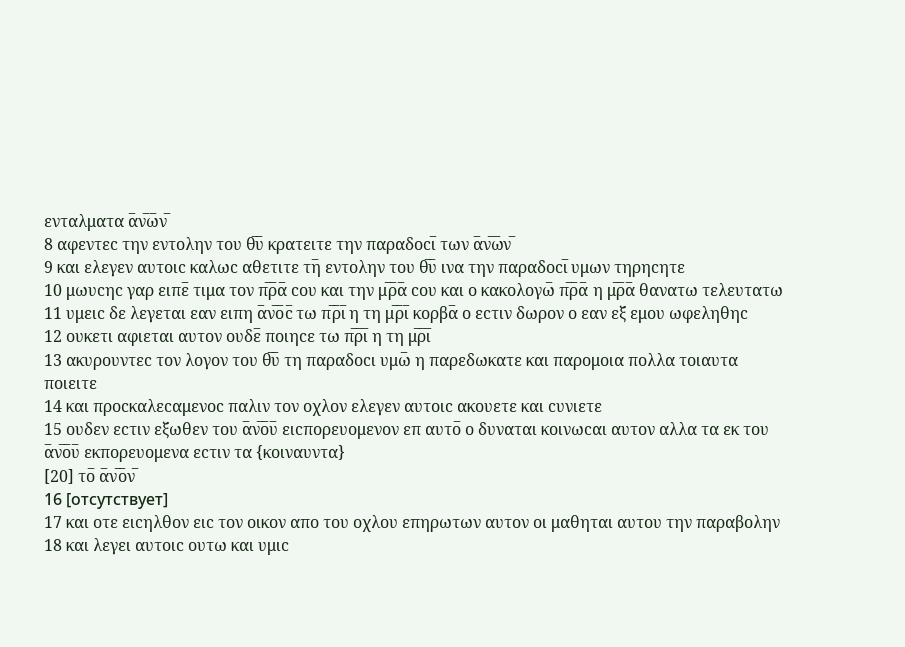ενταλματα α̅ν̅ω̅ν̅
8 αφεντεϲ την εντολην του θ̅υ̅ κρατειτε την παραδοϲι̅ των α̅ν̅ω̅ν̅
9 και ελεγεν αυτοιϲ καλωϲ αθετιτε τη̅ εντολην του θ̅υ̅ ινα την παραδοϲι̅ υμων τηρηϲητε
10 μωυϲηϲ γαρ ειπε̅ τιμα τον π̅ρ̅α̅ ϲου και την μ̅ρ̅α̅ ϲου και ο κακολογω̅ π̅ρ̅α̅ η μ̅ρ̅α̅ θανατω τελευτατω
11 υμειϲ δε λεγεται εαν ειπη α̅ν̅ο̅ϲ̅ τω π̅ρ̅ι̅ η τη μ̅ρ̅ι̅ κορβα̅ ο εϲτιν δωρον ο εαν εξ εμου ωφεληθηϲ
12 ουκετι αφιεται αυτον ουδε̅ ποιηϲε τω π̅ρ̅ι̅ η τη μ̅ρ̅ι̅
13 ακυρουντεϲ τον λογον του θ̅υ̅ τη παραδοϲι υμω̅ η παρεδωκατε και παρομοια πολλα τοιαυτα ποιειτε
14 και προϲκαλεϲαμενοϲ παλιν τον οχλον ελεγεν αυτοιϲ ακουετε και ϲυνιετε
15 ουδεν εϲτιν εξωθεν του α̅ν̅ο̅υ̅ ειϲπορευομενον επ αυτο̅ ο δυναται κοινωϲαι αυτον αλλα τα εκ του α̅ν̅ο̅υ̅ εκπορευομενα εϲτιν τα {κοιναυντα}
[20] το̅ α̅ν̅ο̅ν̅
16 [отсутствует]
17 και οτε ειϲηλθον ειϲ τον οικον απο του οχλου επηρωτων αυτον οι μαθηται αυτου την παραβολην
18 και λεγει αυτοιϲ ουτω και υμιϲ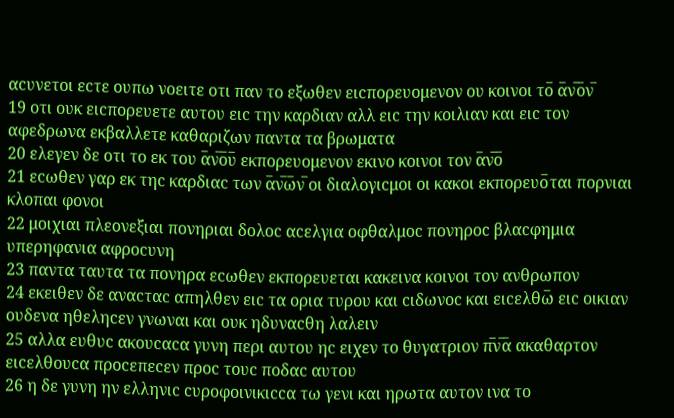αϲυνετοι εϲτε ουπω νοειτε οτι παν το εξωθεν ειϲπορευομενον ου κοινοι το̅ α̅ν̅ο̅ν̅
19 οτι ουκ ειϲπορευετε αυτου ειϲ την καρδιαν αλλ ειϲ την κοιλιαν και ειϲ τον αφεδρωνα εκβαλλετε καθαριζων παντα τα βρωματα
20 ελεγεν δε οτι το εκ του α̅ν̅ο̅υ̅ εκπορευομενον εκινο κοινοι τον α̅ν̅ο̅
21 εϲωθεν γαρ εκ τηϲ καρδιαϲ των α̅ν̅ω̅ν̅ οι διαλογιϲμοι οι κακοι εκπορευο̅ται πορνιαι κλοπαι φονοι
22 μοιχιαι πλεονεξιαι πονηριαι δολοϲ αϲελγια οφθαλμοϲ πονηροϲ βλαϲφημια υπερηφανια αφροϲυνη
23 παντα ταυτα τα πονηρα εϲωθεν εκπορευεται κακεινα κοινοι τον ανθρωπον
24 εκειθεν δε αναϲταϲ απηλθεν ειϲ τα ορια τυρου και ϲιδωνοϲ και ειϲελθω̅ ειϲ οικιαν ουδενα ηθεληϲεν γνωναι και ουκ ηδυναϲθη λαλειν
25 αλλα ευθυϲ ακουϲαϲα γυνη περι αυτου ηϲ ειχεν το θυγατριον π̅ν̅α̅ ακαθαρτον ειϲελθουϲα προϲεπεϲεν προϲ τουϲ ποδαϲ αυτου
26 η δε γυνη ην ελληνιϲ ϲυροφοινικιϲϲα τω γενι και ηρωτα αυτον ινα το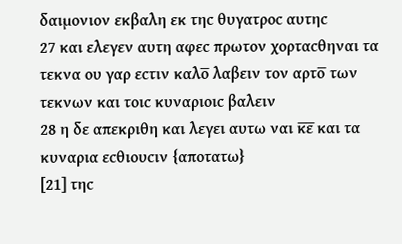δαιμονιον εκβαλη εκ τηϲ θυγατροϲ αυτηϲ
27 και ελεγεν αυτη αφεϲ πρωτον χορταϲθηναι τα τεκνα ου γαρ εϲτιν καλο̅ λαβειν τον αρτο̅ των τεκνων και τοιϲ κυναριοιϲ βαλειν
28 η δε απεκριθη και λεγει αυτω ναι κ̅ε̅ και τα κυναρια εϲθιουϲιν {αποτατω}
[21] τηϲ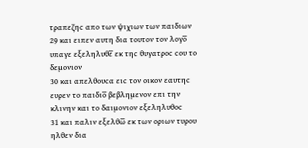τραπεζηϲ απο των ψιχιων των παιδιων
29 και ειπεν αυτη δια τουτον τον λογο̅ υπαγε εξεληλυθε̅ εκ τηϲ θυγατροϲ ϲου το δεμονιον
30 και απελθουϲα ειϲ τον οικον εαυτηϲ ευρεν το παιδιο̅ βεβλημενον επι την κλινην και το δαιμονιον εξεληλυθοϲ
31 και παλιν εξελθω̅ εκ των οριων τυρου ηλθεν δια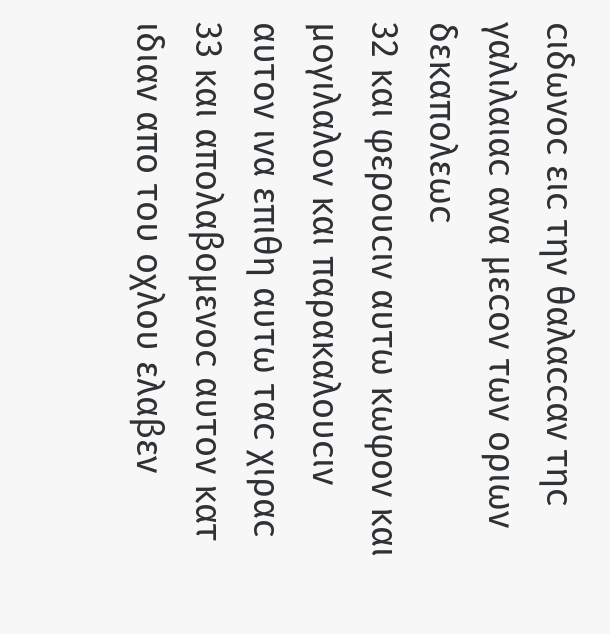ϲιδωνοϲ ειϲ την θαλαϲϲαν τηϲ γαλιλαιαϲ ανα μεϲον των οριων δεκαπολεωϲ
32 και φερουϲιν αυτω κωφον και μογιλαλον και παρακαλουϲιν αυτον ινα επιθη αυτω ταϲ χιραϲ
33 και απολαβομενοϲ αυτον κατ ιδιαν απο του οχλου ελαβεν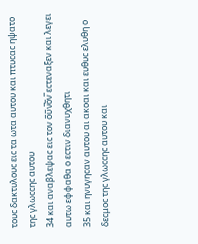τουϲ δακτυλουϲ ειϲ τα ωτα αυτου και πτυϲαϲ ηψατο τηϲ γλωϲϲηϲ αυτου
34 και αναβλεψαϲ ειϲ τον ο̅υ̅ν̅ο̅ν̅ εϲτεναξεν και λεγει αυτω εφφαθα ο εϲτιν διανυχθητι
35 και ηνυγηϲαν αυτου αι ακοαι και ευθυϲ ελυθη ο δεϲμοϲ τηϲ γλωϲϲηϲ αυτου και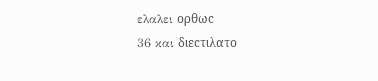ελαλει ορθωϲ
36 και διεϲτιλατο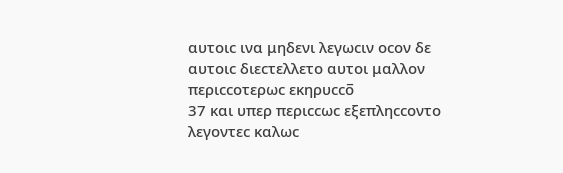αυτοιϲ ινα μηδενι λεγωϲιν οϲον δε αυτοιϲ διεϲτελλετο αυτοι μαλλον περιϲϲοτερωϲ εκηρυϲϲο̅
37 και υπερ περιϲϲωϲ εξεπληϲϲοντο λεγοντεϲ καλωϲ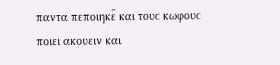παντα πεποιηκε̅ και τουϲ κωφουϲ ποιει ακουειν και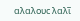αλαλουϲ λαλι̅